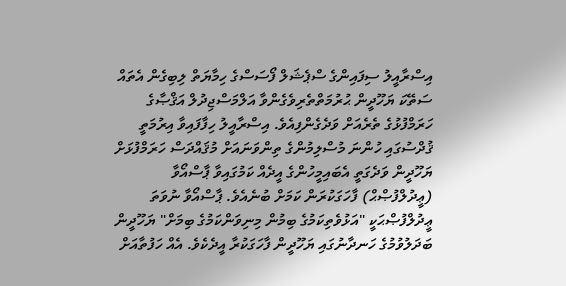އިސްރާއީލު ސިފައިންގެ ސްޕެޝަލް ފޯސަސްގެ ހިމާޔަތް ލިބިގެން އެތައް ސަތޭކަ ޔަހޫދީން ޙުރުމަތްތެރިވެގެންވާ އަލްމަސްޖިދުލް އަޤްޞާގެ ހަރަމްފުޅުގެ ތެރެއަށް ވަދެގެންފިއެވެ. އިސްރާއީލު ހިފާފައިވާ އިރުމަތީ ޤުދްސުގައި ހުންނަ މުސްލިމުންގެ ތިންވަނައަށް މުޤައްދަސް ހަރަމްފުޅަށް ޔަހޫދީން ވަދެގަތީ އެބައިމީހުންގެ އީދެއް ކަމުގައިވާ ޕާސްއޯވާ (ޢީދުލްފުޞްޙް) ފާހަގަކުރަން ކަމަށް ބުނެއެވެ. ޕާސްއޯވާ ނުވަތަ ޢީދުލްފުޞްޙަކީ "އަޅުވެތިކަމުގެ ބިމުން މިނިވަންކަމުގެ ބިމަށް" ޔަހޫދީން ބަދަލުވުމުގެ ހަނދާނުގައި ޔަހޫދީން ފާހަގަކުރާ އީދެކެވެ. އެއް ހަފުތާއަށް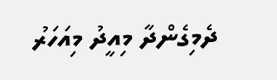ދެމިގެންދާ މިއީދު މިއަހަރު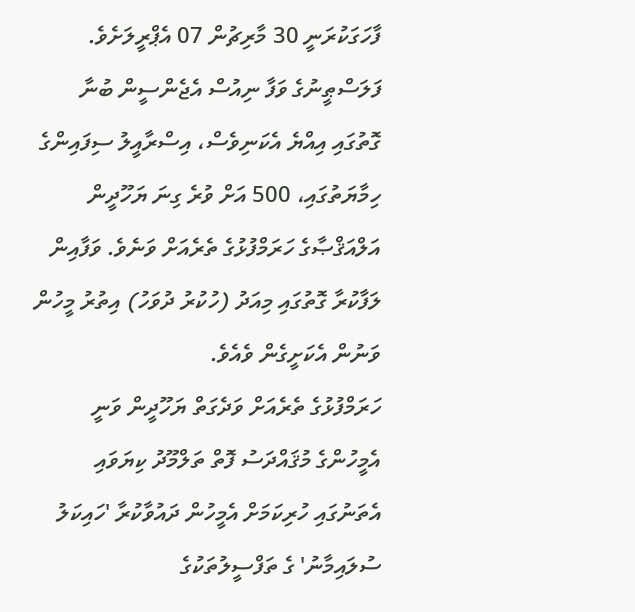ފާހަގަކުރަނީ 30 މާރިޗުން 07 އެޕްރީލަށެވެ.
ފަލަސްޠީނުގެ ވަފާ ނިއުސް އެޖެންސީން ބުނާ ގޮތުގައި އިއްޔެ އެކަނިވެސް، އިސްރާއީލު ސިފައިންގެ ހިމާޔަތުގައި، 500 އަށް ވުރެ ގިނަ ޔަހޫދީން އަލްއަޤްޞާގެ ހަރަމްފުޅުގެ ތެރެއަށް ވަނެވެ. ވަފާއިން ލަފާކުރާ ގޮތުގައި މިއަދު (ހުކުރު ދުވަހު) އިތުރު މީހުން ވަނުން އެކަށީގެން ވެއެވެ.
ހަރަމްފުޅުގެ ތެރެއަށް ވަދެގަތް ޔަހޫދީން ވަނީ އެމީހުންގެ މުޤައްދަސު ފޮތް ތަލްމޫދު ކިޔަވައި އެތަނުގައި ހުރިކަމަށް އެމީހުން ދައުވާކުރާ 'ހައިކަލު ސުލައިމާނު' ގެ ތަފްސީލުތަކުގެ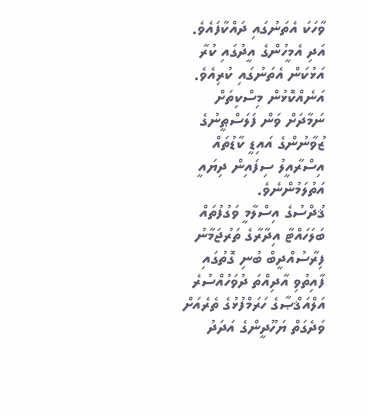ވާހަކަ އެތަނުގައި ދައްކާފައެވެ. އަދި އެމީހުންގެ އީދުގައި ކުރާ އަޅުކަން އެތަނުގައި ކުރިއެވެ. އަނެއްކޮޅުން މިސްކިތަށް ނަމާދަށް ވަން ފަލަސްޠީނުގެ ޒުވާނުންގެ އައިޑީ ކާޑުތައް އިސްރާއީލު ސިފައިން ދިޔައީ އަތުލަމުންނެވެ.
ޤުދްސުގެ އިސްލާމީ ވަގުފުތައް ބަލަހައްޓާ އިދާރާގެ ތަރުޖަމާނު ފިރާސުއްދީބް ބުނި ގޮތުގައި ފާއިތުވި އާދިއްތަ ދުވަހުއްސުރެ އަލްއަޤްޞާގެ ހަރަމްފުޅުގެ ތެރެއަށް ވަދެގަތް ޔަހޫދީންގެ އަދަދު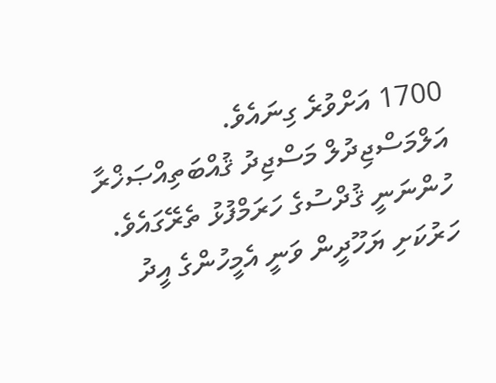1700 އަށްވުރެ ގިނައެވެ.
އަލްމަސްޖިދުލް މަސްޖިދު ޤުއްބަތިއްޞަޚްރާ ހުންނަނީ ޤުދްސުގެ ހަރަމްފުޅު ތެރޭގައެވެ.
ހަރުކަށި ޔަހޫދީން ވަނީ އެމީހުންގެ އީދު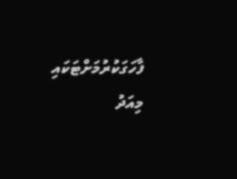ފާހަގަކުރުމަށްޓަކައި މިއަދު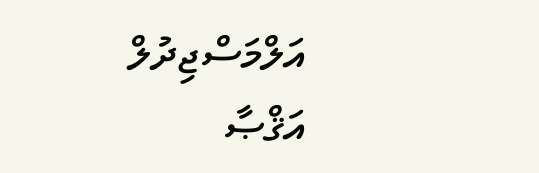އަލްމަސްޖިދުލް އަޤްޞާ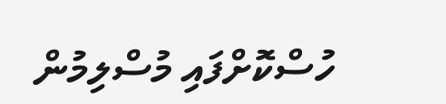ހުސްކޮށްފައި މުސްލިމުން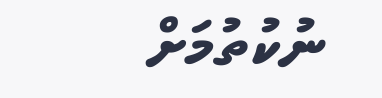ނުކުތުމަށް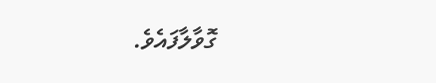ގޮވާލާފައެވެ.